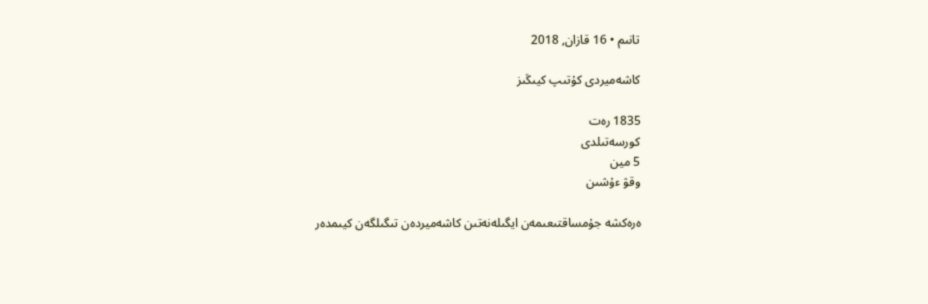تانىم • 16 قازان, 2018

كاشەميردى كۇتىپ كيىڭىز

1835 رەت
كورسەتىلدى
5 مين
وقۋ ءۇشىن

ەرەكشە جۇمساقتىعىمەن ايگىلەنەتىن كاشەميردەن تىگىلگەن كيىمدەر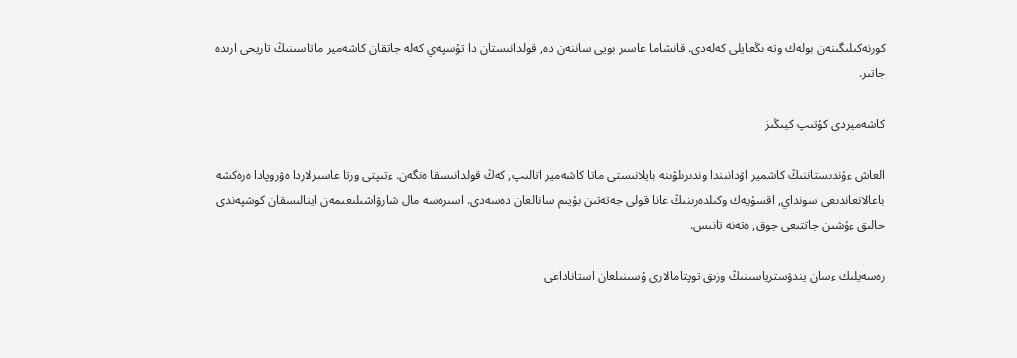كورنەكىلىگىنەن بولەك وتە ىڭعايلى كەلەدى. قانشاما عاسىر بويى ساننەن دە, قولدانىستان دا تۇسپەي كەلە جاتقان كاشەمير ماتاسىنىڭ تاريحى ارىدە جاتىر.

كاشەميردى كۇتىپ كيىڭىز

العاش ءۇندىستاننىڭ كاشمير اۋدانىندا وندىرىلۋىنە بايلانىستى ماتا كاشەمير اتالىپ, كەڭ قولدانىسقا ەنگەن. ءتىپتى ورتا عاسىرلاردا ەۋروپادا ەرەكشە باعالانعاندىعى سونداي, اقسۇيەك وكىلدەرىنىڭ عانا قولى جەتەتىن بۇيىم سانالعان دەسەدى. اسىرەسە مال شارۋاشىلىعىمەن اينالىسقان كوشپەندى حالىق ءۇشىن جاتتىعى جوق, ەتەنە تانىس.

رەسەيلىك ءسان يندۋسترياسىنىڭ وزىق توپتامالارى ۇسىنىلعان استاناداعى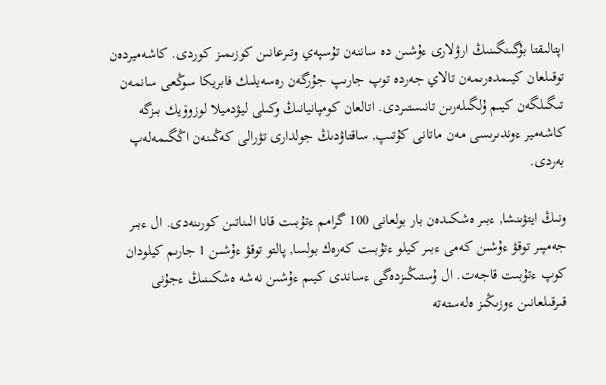اپتالىقتا بۇگىنگىنىڭ ارۋلارى ءۇشىن دە ساننەن تۇسپەي وتىرعانىن كوزىمىز كوردى. كاشەميردەن توقىلعان كيىمدەرىمەن تالاي جەردە توپ جارىپ جۇرگەن رەسەيلىك فابريكا سوڭعى سانمەن تىگىلگەن كيىم ۇلگىلەرىن تانىستىردى. اتالعان كومپانيانىڭ وكىلى ليۋدميلا لوزوۆيك بىزگە كاشەمير ءوندىرىسى مەن ماتانى كۇتىپ, ساقتاۋدىڭ جولدارى تۋرالى كەڭىنەن اڭگىمەلەپ بەردى.

ونىڭ ايتۋىنشا, ءبىر ەشكىدەن بار بولعانى 100 گرامم ءتۇبىت قانا الىناتىن كورىنەدى. ال ءبىر جەمپىر توقۋ ءۇشىن كەمى ءبىر كيلو ءتۇبىت كەرەك بولسا, پالتو توقۋ ءۇشىن 1 جارىم كيلودان كوپ ءتۇبىت قاجەت. ال ۇستىڭىزدەگى ءساندى كيىم ءۇشىن نەشە ەشكىنىڭ ءجۇنى قىرقىلعانىن ءوزىڭىز ەلەستەتە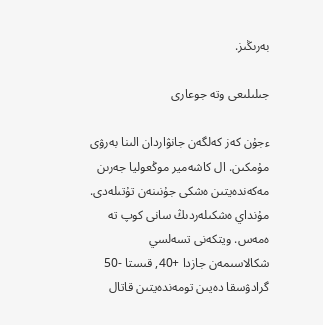بەرىڭىز.

جىلىلىعى وتە جوعارى

ءجۇن كەز كەلگەن جانۋاردان الىنا بەرۋى مۇمكىن. ال كاشەمير موڭعوليا جەرىن مەكەندەيتىن ەشكى جۇنىنەن تۇتىلەدى. مۇنداي ەشكىلەردىڭ سانى كوپ تە ەمەس. ويتكەنى تسەلسي شكالاسىمەن جازدا +40, قىستا -50 گرادۋسقا دەيىن تومەندەيتىن قاتال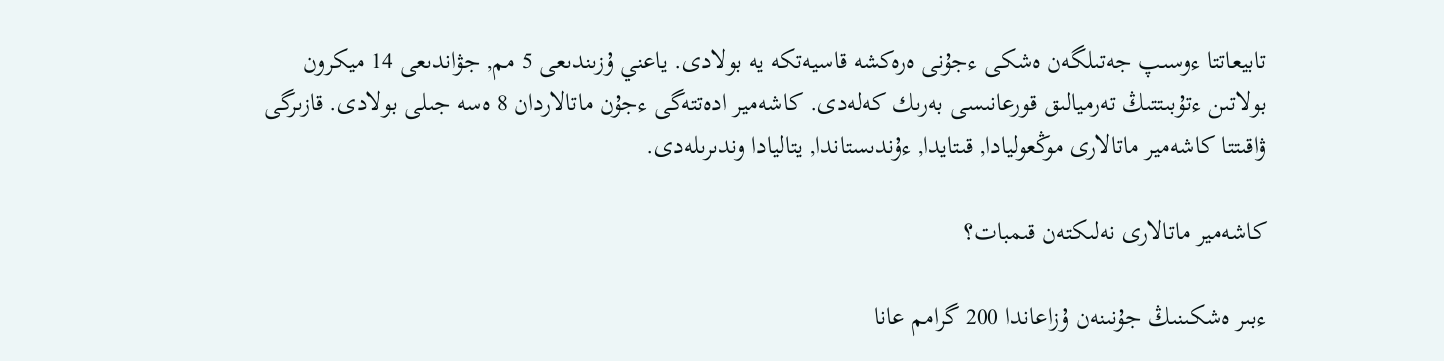تابيعاتتا ءوسىپ جەتىلگەن ەشكى ءجۇنى ەرەكشە قاسيەتكە يە بولادى. ياعني ۇزىندىعى 5 مم, جۋاندىعى 14 ميكرون بولاتىن ءتۇبىتتىڭ تەرميالىق قورعانىسى بەرىك كەلەدى. كاشەمير ادەتتەگى ءجۇن ماتالاردان 8 ەسە جىلى بولادى. قازىرگى ۋاقىتتا كاشەمير ماتالارى موڭعوليادا, قىتايدا, ءۇندىستاندا, يتاليادا وندىرىلەدى.

كاشەمير ماتالارى نەلىكتەن قىمبات؟

ءبىر ەشكىنىڭ جۇنىنەن ۇزاعاندا 200 گرامم عانا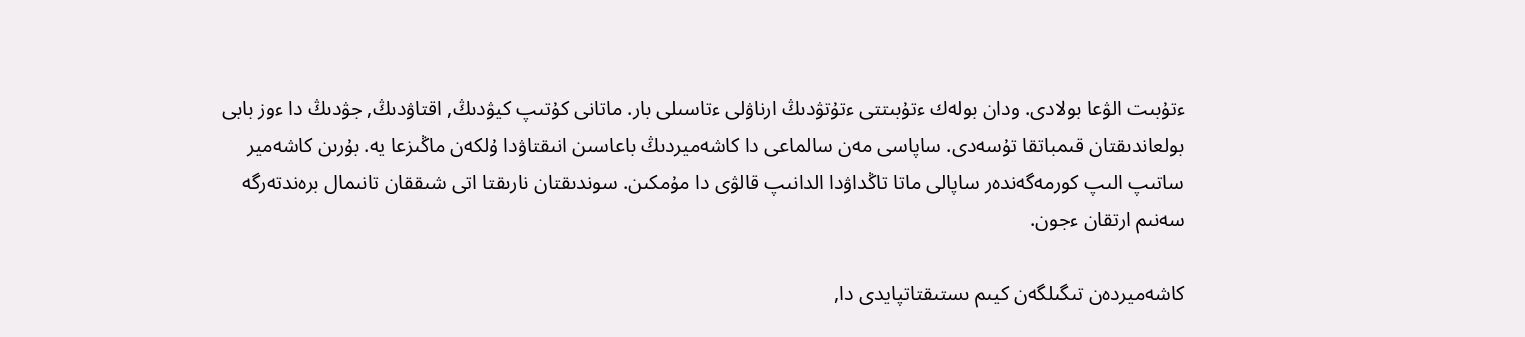ءتۇبىت الۋعا بولادى. ودان بولەك ءتۇبىتتى ءتۇتۋدىڭ ارناۋلى ءتاسىلى بار. ماتانى كۇتىپ كيۋدىڭ, اقتاۋدىڭ, جۋدىڭ دا ءوز بابى بولعاندىقتان قىمباتقا تۇسەدى. ساپاسى مەن سالماعى دا كاشەميردىڭ باعاسىن انىقتاۋدا ۇلكەن ماڭىزعا يە. بۇرىن كاشەمير ساتىپ الىپ كورمەگەندەر ساپالى ماتا تاڭداۋدا الدانىپ قالۋى دا مۇمكىن. سوندىقتان نارىقتا اتى شىققان تانىمال برەندتەرگە سەنىم ارتقان ءجون.

كاشەميردەن تىگىلگەن كيىم ىستىقتاتپايدى دا,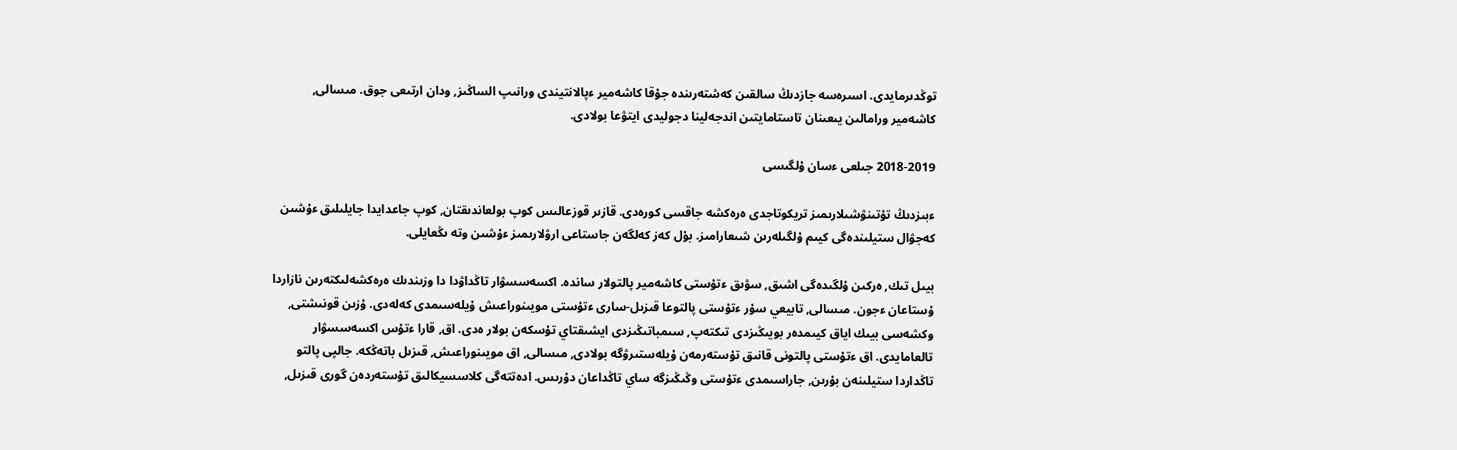توڭدىرمايدى. اسىرەسە جازدىڭ سالقىن كەشتەرىندە جۇقا كاشەمير ءپالانتيندى ورانىپ الساڭىز, ودان ارتىعى جوق. مىسالى, كاشەمير ورامالىن يىعىنان تاستامايتىن اندجەلينا دجوليدى ايتۋعا بولادى.

2018-2019 جىلعى ءسان ۇلگىسى

ءبىزدىڭ تۇتىنۋشىلارىمىز تريكوتاجدى ەرەكشە جاقسى كورەدى. قازىر قوزعالىس كوپ بولعاندىقتان, كوپ جاعدايدا جايلىلىق ءۇشىن كەجۋال ستيلىندەگى كيىم ۇلگىلەرىن شىعارامىز. بۇل كەز كەلگەن جاستاعى ارۋلارىمىز ءۇشىن وتە ىڭعايلى.

بيىل تىك, ەركىن ۇلگىدەگى اشىق, سۋىق ءتۇستى كاشەمير پالتولار ساندە. اكسەسسۋار تاڭداۋدا دا وزىندىك ەرەكشەلىكتەرىن نازاردا ۇستاعان ءجون. مىسالى, تابيعي سۇر ءتۇستى پالتوعا قىزىل-سارى ءتۇستى مويىنوراعىش ۇيلەسىمدى كەلەدى. ۇزىن قونىشتى, وكشەسى بيىك اياق كيىمدەر بويىڭىزدى تىكتەپ, سىمباتىڭىزدى ايشىقتاي تۇسكەن بولار ەدى. اق, قارا ءتۇس اكسەسسۋار تالعامايدى. اق ءتۇستى پالتونى قانىق تۇستەرمەن ۇيلەستىرۋگە بولادى, مىسالى, اق مويىنوراعىش, قىزىل باتەڭكە. جالپى پالتو تاڭداردا ستيلىنەن بۇرىن, جاراسىمدى ءتۇستى وڭىڭىزگە ساي تاڭداعان دۇرىس. ادەتتەگى كلاسسيكالىق تۇستەردەن گورى قىزىل,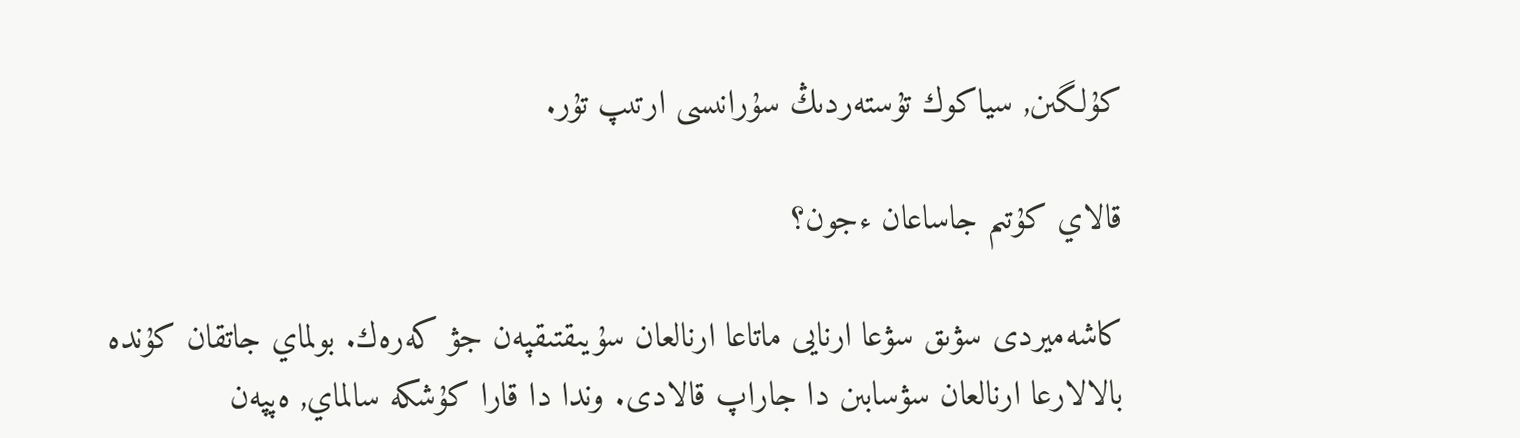كۇلگىن, سياكوك تۇستەردىڭ سۇرانىسى ارتىپ تۇر.

قالاي كۇتىم جاساعان ءجون؟

كاشەميردى سۋىق سۋعا ارنايى ماتاعا ارنالعان سۇيىقتىقپەن جۋ كەرەك. بولماي جاتقان كۇندە بالالارعا ارنالعان سۋسابىن دا جاراپ قالادى. وندا دا قارا كۇشكە سالماي, ەپپەن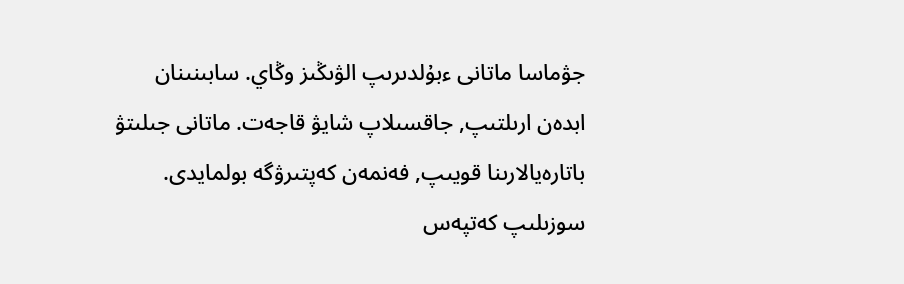جۋماسا ماتانى ءبۇلدىرىپ الۋىڭىز وڭاي. سابىنىنان ابدەن ارىلتىپ, جاقسىلاپ شايۋ قاجەت. ماتانى جىلىتۋ باتارەيالارىنا قويىپ, فەنمەن كەپتىرۋگە بولمايدى. سوزىلىپ كەتپەس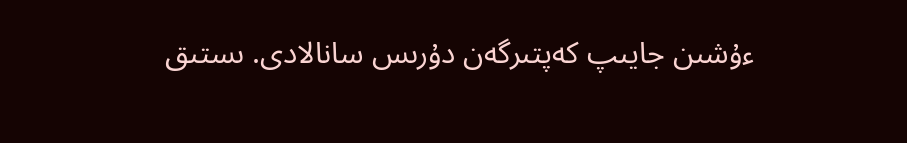ءۇشىن جايىپ كەپتىرگەن دۇرىس سانالادى. ىستىق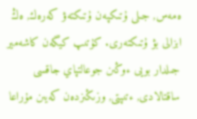ەمەس, جىلى ۇتىكپەن ۇتىكتەۋ كەرەك, ەڭ ابزالى بۋ ۇتىكتەرى. كۇتىپ كيگەن كاشەمير جىلدار بويى ءوڭىن جوعالتپاي جاقسى ساقتالادى, ءتىپتى, وزىڭىزدەن كەيىن مۇراعا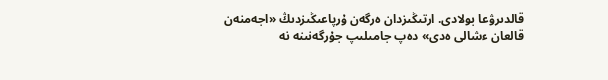قالدىرۋعا بولادى. ارتىڭىزدان ەرگەن ۇرپاعىڭىزدىڭ «اجەمنەن قالعان ءشالى ەدى» دەپ جامىلىپ جۇرگەنىنە نە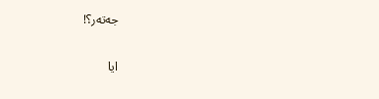جەتەر؟!

ايا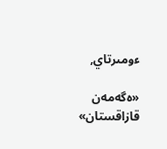ءومىرتاي,

«ەگەمەن قازاقستان»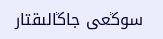سوڭعى جاڭالىقتار